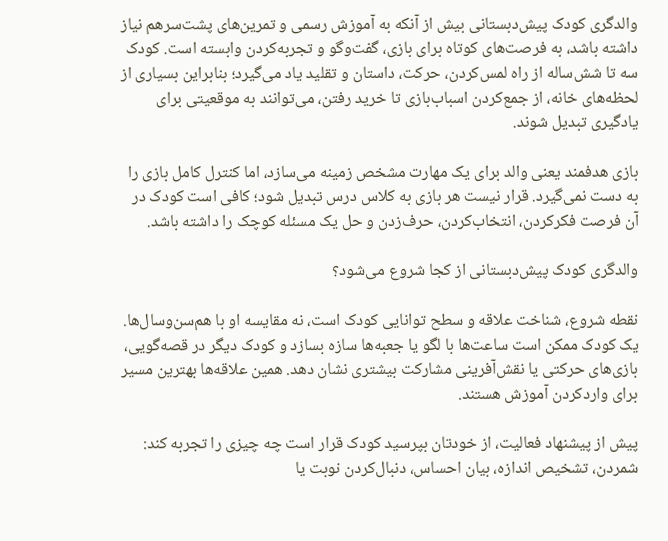والدگری کودک پیش‌دبستانی بیش از آنکه به آموزش رسمی و تمرین‌های پشت‌سرهم نیاز داشته باشد، به فرصت‌های کوتاه برای بازی، گفت‌وگو و تجربه‌کردن وابسته است. کودک سه تا شش‌ساله از راه لمس‌کردن، حرکت، داستان و تقلید یاد می‌گیرد؛ بنابراین بسیاری از لحظه‌های خانه، از جمع‌کردن اسباب‌بازی تا خرید رفتن، می‌توانند به موقعیتی برای یادگیری تبدیل شوند.

بازی هدفمند یعنی والد برای یک مهارت مشخص زمینه می‌سازد، اما کنترل کامل بازی را به دست نمی‌گیرد. قرار نیست هر بازی به کلاس درس تبدیل شود؛ کافی است کودک در آن فرصت فکرکردن، انتخاب‌کردن، حرف‌زدن و حل یک مسئله کوچک را داشته باشد.

والدگری کودک پیش‌دبستانی از کجا شروع می‌شود؟

نقطه شروع، شناخت علاقه و سطح توانایی کودک است، نه مقایسه او با هم‌سن‌وسال‌ها. یک کودک ممکن است ساعت‌ها با لگو یا جعبه‌ها سازه بسازد و کودک دیگر در قصه‌گویی، بازی‌های حرکتی یا نقش‌آفرینی مشارکت بیشتری نشان دهد. همین علاقه‌ها بهترین مسیر برای واردکردن آموزش هستند.

پیش از پیشنهاد فعالیت، از خودتان بپرسید کودک قرار است چه چیزی را تجربه کند: شمردن، تشخیص اندازه، بیان احساس، دنبال‌کردن نوبت یا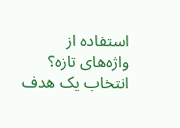استفاده از واژه‌های تازه؟ انتخاب یک هدف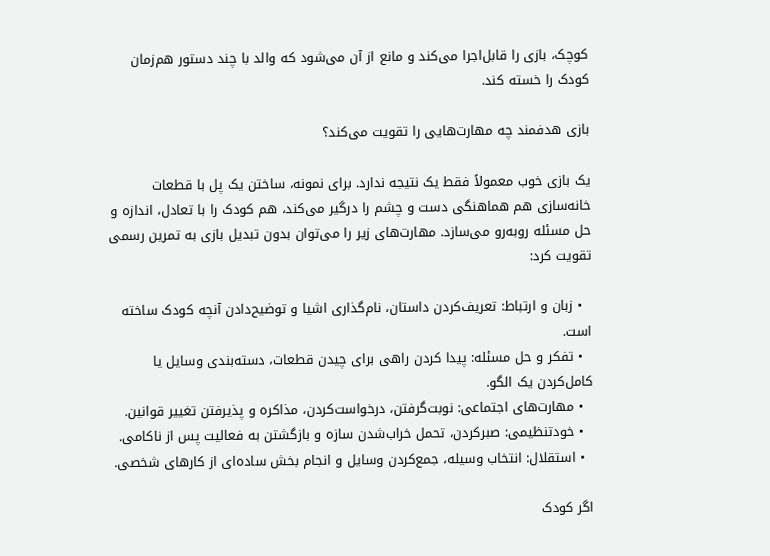کوچک، بازی را قابل‌اجرا می‌کند و مانع از آن می‌شود که والد با چند دستور هم‌زمان کودک را خسته کند.

بازی هدفمند چه مهارت‌هایی را تقویت می‌کند؟

یک بازی خوب معمولاً فقط یک نتیجه ندارد. برای نمونه، ساختن یک پل با قطعات خانه‌سازی هم هماهنگی دست و چشم را درگیر می‌کند، هم کودک را با تعادل، اندازه و حل مسئله روبه‌رو می‌سازد. مهارت‌های زیر را می‌توان بدون تبدیل بازی به تمرین رسمی تقویت کرد:

  • زبان و ارتباط: تعریف‌کردن داستان، نام‌گذاری اشیا و توضیح‌دادن آنچه کودک ساخته است.
  • تفکر و حل مسئله: پیدا کردن راهی برای چیدن قطعات، دسته‌بندی وسایل یا کامل‌کردن یک الگو.
  • مهارت‌های اجتماعی: نوبت‌گرفتن، درخواست‌کردن، مذاکره و پذیرفتن تغییر قوانین.
  • خودتنظیمی: صبرکردن، تحمل خراب‌شدن سازه و بازگشتن به فعالیت پس از ناکامی.
  • استقلال: انتخاب وسیله، جمع‌کردن وسایل و انجام بخش ساده‌ای از کارهای شخصی.

اگر کودک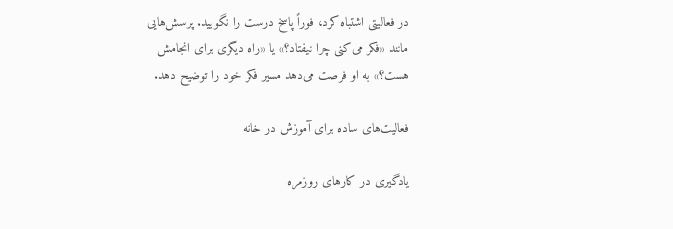در فعالیتی اشتباه کرد، فوراً پاسخ درست را نگویید. پرسش‌هایی مانند «فکر می‌کنی چرا نیفتاد؟» یا «راه دیگری برای انجامش هست؟» به او فرصت می‌دهد مسیر فکر خود را توضیح دهد.

فعالیت‌های ساده برای آموزش در خانه

یادگیری در کارهای روزمره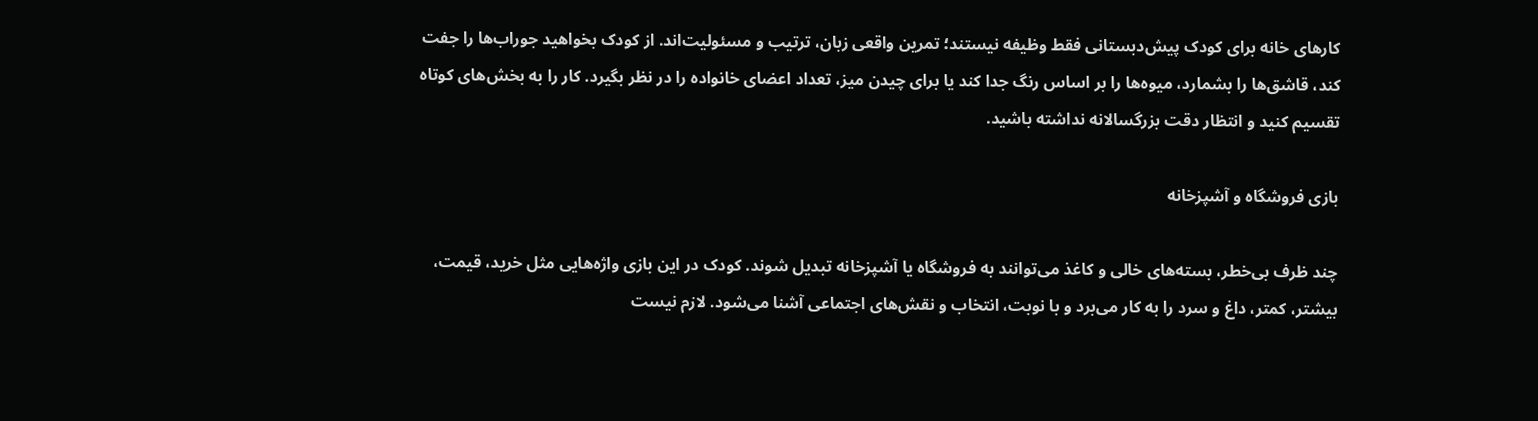کارهای خانه برای کودک پیش‌دبستانی فقط وظیفه نیستند؛ تمرین واقعی زبان، ترتیب و مسئولیت‌اند. از کودک بخواهید جوراب‌ها را جفت کند، قاشق‌ها را بشمارد، میوه‌ها را بر اساس رنگ جدا کند یا برای چیدن میز، تعداد اعضای خانواده را در نظر بگیرد. کار را به بخش‌های کوتاه تقسیم کنید و انتظار دقت بزرگسالانه نداشته باشید.

بازی فروشگاه و آشپزخانه

چند ظرف بی‌خطر، بسته‌های خالی و کاغذ می‌توانند به فروشگاه یا آشپزخانه تبدیل شوند. کودک در این بازی واژه‌هایی مثل خرید، قیمت، بیشتر، کمتر، داغ و سرد را به کار می‌برد و با نوبت، انتخاب و نقش‌های اجتماعی آشنا می‌شود. لازم نیست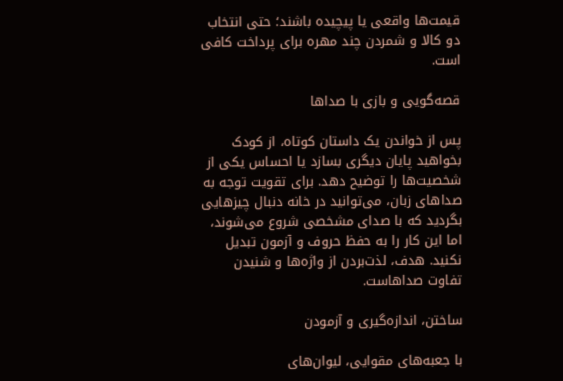قیمت‌ها واقعی یا پیچیده باشند؛ حتی انتخاب دو کالا و شمردن چند مهره برای پرداخت کافی است.

قصه‌گویی و بازی با صداها

پس از خواندن یک داستان کوتاه، از کودک بخواهید پایان دیگری بسازد یا احساس یکی از شخصیت‌ها را توضیح دهد. برای تقویت توجه به صداهای زبان، می‌توانید در خانه دنبال چیزهایی بگردید که با صدای مشخصی شروع می‌شوند، اما این کار را به حفظ حروف و آزمون تبدیل نکنید. هدف، لذت‌بردن از واژه‌ها و شنیدن تفاوت صداهاست.

ساختن، اندازه‌گیری و آزمودن

با جعبه‌های مقوایی، لیوان‌های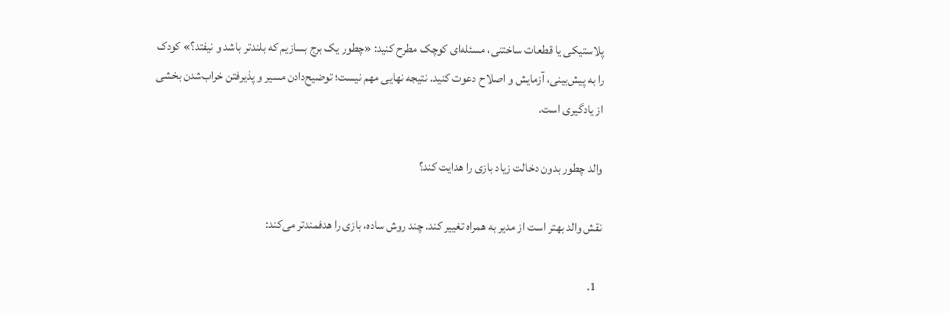پلاستیکی یا قطعات ساختنی، مسئله‌ای کوچک مطرح کنید: «چطور یک برج بسازیم که بلندتر باشد و نیفتد؟» کودک را به پیش‌بینی، آزمایش و اصلاح دعوت کنید. نتیجه نهایی مهم نیست؛ توضیح‌دادن مسیر و پذیرفتن خراب‌شدن بخشی از یادگیری است.

والد چطور بدون دخالت زیاد بازی را هدایت کند؟

نقش والد بهتر است از مدیر به همراه تغییر کند. چند روش ساده، بازی را هدفمندتر می‌کند:

  1.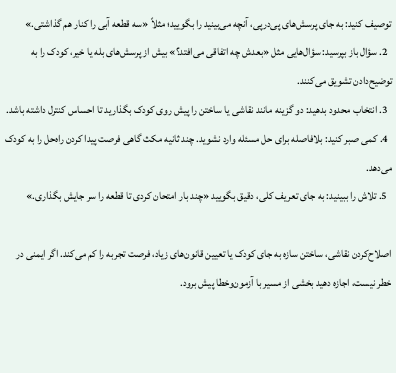توصیف کنید: به جای پرسش‌های پی‌درپی، آنچه می‌بینید را بگویید؛ مثلاً «سه قطعه آبی را کنار هم گذاشتی.»
  2. سؤال باز بپرسید: سؤال‌هایی مثل «بعدش چه اتفاقی می‌افتد؟» بیش از پرسش‌های بله یا خیر، کودک را به توضیح‌دادن تشویق می‌کنند.
  3. انتخاب محدود بدهید: دو گزینه مانند نقاشی یا ساختن را پیش روی کودک بگذارید تا احساس کنترل داشته باشد.
  4. کمی صبر کنید: بلافاصله برای حل مسئله وارد نشوید. چند ثانیه مکث گاهی فرصت پیدا کردن راه‌حل را به کودک می‌دهد.
  5. تلاش را ببینید: به جای تعریف کلی، دقیق بگویید «چند بار امتحان کردی تا قطعه را سر جایش بگذاری.»

اصلاح‌کردن نقاشی، ساختن سازه به جای کودک یا تعیین قانون‌های زیاد، فرصت تجربه را کم می‌کند. اگر ایمنی در خطر نیست، اجازه دهید بخشی از مسیر با آزمون‌وخطا پیش برود.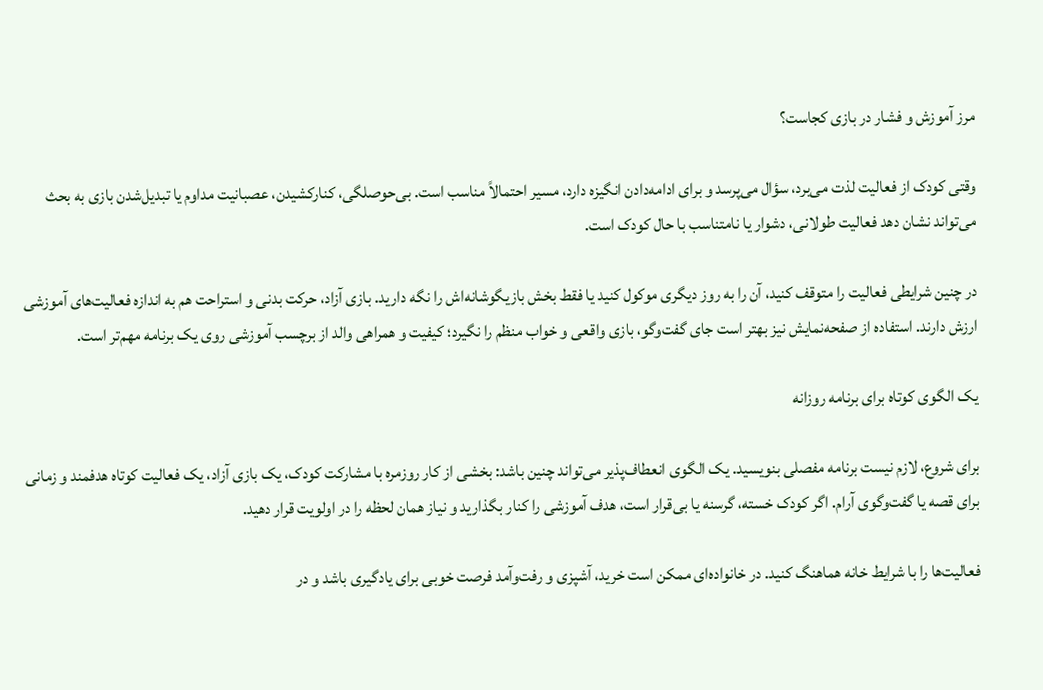مرز آموزش و فشار در بازی کجاست؟

وقتی کودک از فعالیت لذت می‌برد، سؤال می‌پرسد و برای ادامه‌دادن انگیزه دارد، مسیر احتمالاً مناسب است. بی‌حوصلگی، کنارکشیدن، عصبانیت مداوم یا تبدیل‌شدن بازی به بحث می‌تواند نشان دهد فعالیت طولانی، دشوار یا نامتناسب با حال کودک است.

در چنین شرایطی فعالیت را متوقف کنید، آن را به روز دیگری موکول کنید یا فقط بخش بازیگوشانه‌اش را نگه دارید. بازی آزاد، حرکت بدنی و استراحت هم به اندازه فعالیت‌های آموزشی ارزش دارند. استفاده از صفحه‌نمایش نیز بهتر است جای گفت‌وگو، بازی واقعی و خواب منظم را نگیرد؛ کیفیت و همراهی والد از برچسب آموزشی روی یک برنامه مهم‌تر است.

یک الگوی کوتاه برای برنامه روزانه

برای شروع، لازم نیست برنامه مفصلی بنویسید. یک الگوی انعطاف‌پذیر می‌تواند چنین باشد: بخشی از کار روزمره با مشارکت کودک، یک بازی آزاد، یک فعالیت کوتاه هدفمند و زمانی برای قصه یا گفت‌وگوی آرام. اگر کودک خسته، گرسنه یا بی‌قرار است، هدف آموزشی را کنار بگذارید و نیاز همان لحظه را در اولویت قرار دهید.

فعالیت‌ها را با شرایط خانه هماهنگ کنید. در خانواده‌ای ممکن است خرید، آشپزی و رفت‌وآمد فرصت خوبی برای یادگیری باشد و در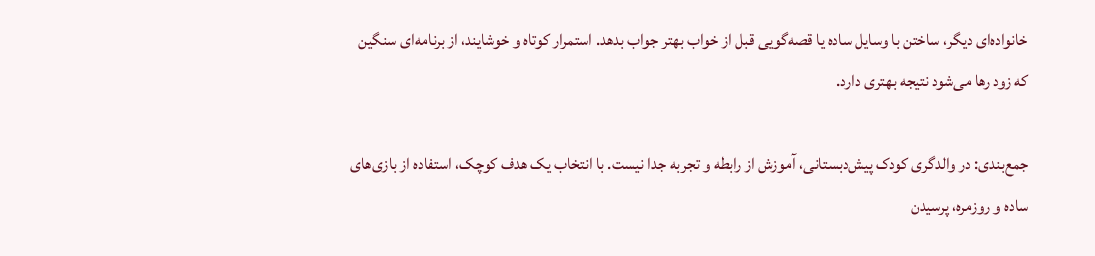خانواده‌ای دیگر، ساختن با وسایل ساده یا قصه‌گویی قبل از خواب بهتر جواب بدهد. استمرار کوتاه و خوشایند، از برنامه‌ای سنگین که زود رها می‌شود نتیجه بهتری دارد.

جمع‌بندی: در والدگری کودک پیش‌دبستانی، آموزش از رابطه و تجربه جدا نیست. با انتخاب یک هدف کوچک، استفاده از بازی‌های ساده و روزمره، پرسیدن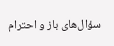سؤال‌های باز و احترام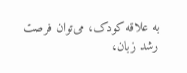به علاقه کودک، می‌توان فرصت رشد زبان،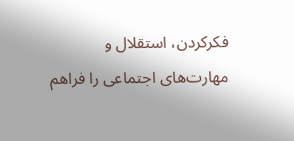فکرکردن، استقلال و مهارت‌های اجتماعی را فراهم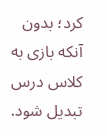کرد؛ بدون آنکه بازی به کلاس درس تبدیل شود.